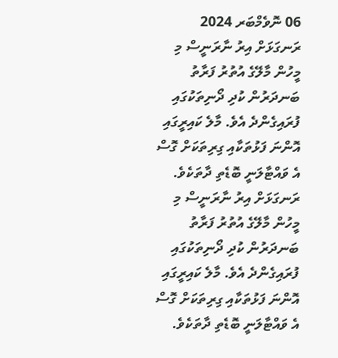06 ނޮވެމްބަރ 2024
ރަނގަޅަށް އިރު ނާރަނީސް މި މީހުން މާލޭގެ އުތުރު ފަރާތު ބަނދަރުން ކުދި ދޯނިތަކުގައި ފުރައިގެންދެ އެވެ. މާލެ ކައިރީގައި އޮންނަ ފަޅުތަކާއި ގިރިތަކަށް ގޮސް އެ ވައްޓާލަނީ ބޮޑެތި ދާތަކެވެ.
ރަނގަޅަށް އިރު ނާރަނީސް މި މީހުން މާލޭގެ އުތުރު ފަރާތު ބަނދަރުން ކުދި ދޯނިތަކުގައި ފުރައިގެންދެ އެވެ. މާލެ ކައިރީގައި އޮންނަ ފަޅުތަކާއި ގިރިތަކަށް ގޮސް އެ ވައްޓާލަނީ ބޮޑެތި ދާތަކެވެ.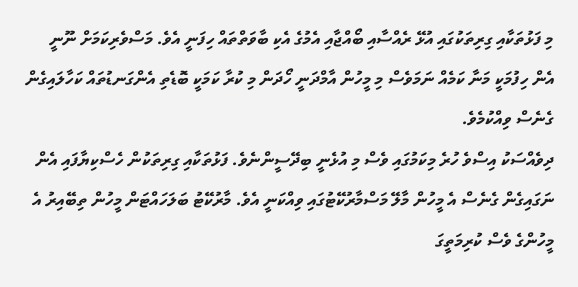މި ފަޅުތަކާއި ގިރިތަކުގައި އުޅޭ ރެއްސާއި ބޯއްޖާއި އެމުގެ އެކި ބާވަތްތައް ހިފަނީ އެވެ. މަސްވެރިކަމަށް ނޫނީ އެން ހިފުމަކީ މަނާ ކަމެއް ނަމަވެސް މި މީހުން އާމްދަނީ ހޯދަން މި ކުރާ ކަމަކީ ބޮޑެތި އެންގަނޑުތައް ކަހާލައިގެން ގެނެސް ވިއްކުމެވެ.
ދިވެއްސަކު އިސްވެ ހުރެ މިކަމުގައި ވެސް މި އުޅެނީ ބިދޭސީންނެވެ. ފަޅުތަކާއި ގިރިތަކުން ހެސްކިޔާފައި އެން ނަގައިގެން ގެނެސް އެ މީހުން މާލޭ މަސްމާރުކޭޓުގައި ވިއްކަނީ އެވެ. މާރުކޭޓު ބަލަހައްޓަން މީހުން ތިބޭއިރު އެ މީހުންގެ ވެސް ކުރިމަތީގަ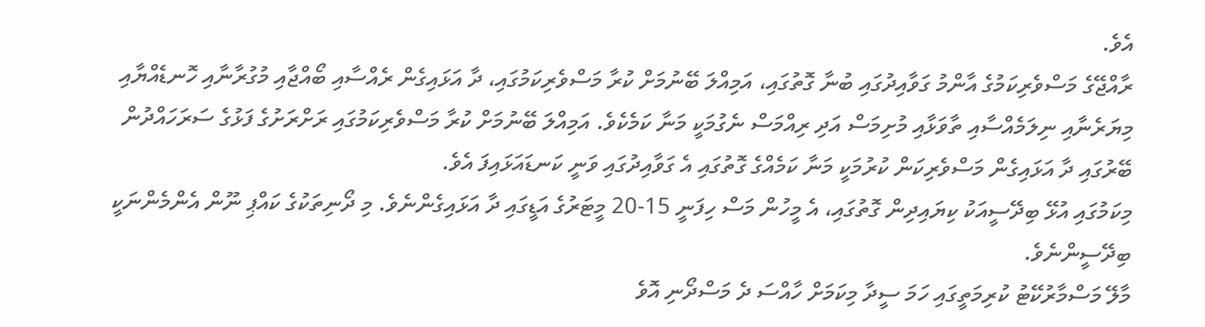އެވެ.
ރާއްޖޭގެ މަސްވެރިކަމުގެ އާންމު ގަވާއިދުގައި ބުނާ ގޮތުގައި، އަމިއްލަ ބޭނުމަށް ކުރާ މަސްވެރިކަމުގައި، ދާ އަޅައިގެން ރެއްސާއި ބޯއްޖާއި މުގުރާނާއި ހޮނޑެއްޔާއި މިޔަރެނާއި ނިލަމެއްސާއި ތާވަޅާއި މުށިމަސް އަދި ރިއްމަސް ނެގުމަކީ މަނާ ކަމެކެވެ. އަމިއްލަ ބޭނުމަށް ކުރާ މަސްވެރިކަމުގައި ރަށްރަށުގެ ފަޅުގެ ސަރަހައްދުން ބޭރުގައި ދާ އަޅައިގެން މަސްވެރިކަން ކުރުމަކީ މަނާ ކަމެއްގެ ގޮތުގައި އެ ގަވާއިދުގައި ވަނީ ކަނޑައަޅައިފަ އެވެ.
މިކަމުގައި އުޅޭ ބިދޭސީއަކު ކިޔައިދިން ގޮތުގައި، އެ މީހުން މަސް ހިފަނީ 15-20 މީޓަރުގެ އަޑީގައި ދާ އަޅައިގެންނެވެ. މި ދޯނިތަކުގެ ކައްޕި ނޫން އެންމެންނަކީ ބިދޭސީންނެވެ.
މާލޭ މަސްމާރުކޭޓު ކުރިމަތީގައި ހަމަ ސީދާ މިކަމަށް ހާއްސަ ދެ މަސްދޯނި އޮވެ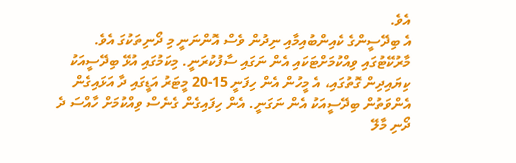އެވެ.
އެ ބިދޭސީންގެ ކެއިންބުއިމާއި ނިދުން ވެސް އޮންނަނީ މި ދޯނިތަކުގަ އެވެ.
މާރުކޭޓުގައި ވިއްކުމަށްޓަކައި އެން ނަގައި ސާފުކުރަނީ. މިކަމުގައި އުޅޭ ބިދޭސީއަކު ކިޔައިދިން ގޮތުގައި، އެ މީހުން އެން ހިފަނީ 15-20 މީޓަރު އަޑީގައި ދާ އަޅައިގެން
އެންވަތުން ބިދޭސީއަކު އެން ނަގަނީ. އެން ހިފައިގެން ގެނެސް ވިއްކުމަށް ހާއްސަ ދެ ދޯނި މާލޭ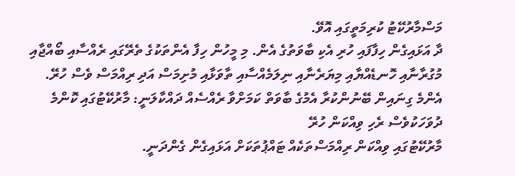މަސްމާރުކޭޓު ކުރިމަތީގައި އޮވޭ.
ދާ އަޅައިގެން ހިފާފައި ހުރި އެކި ބާވަތުގެ އެން. މި މީހުން ހިފާ އެންތަކުގެ ތެރޭގައި ރެއްސާއި ބޯއްޖާއި މުގުރާނާއި ހޮނޑެއްޔާއި މިޔަރެނާއި ނިލަމެއްސާއި ތާވަޅާއި މުށިމަސް އަދި ރިއްމަސް ވެސް ހުރޭ.
އެންމެ ގިނައިން ބޭނުންކުރާ އެމުގެ ބާވަތް ކަމަށްވާ ރެއްސެއް ދައްކާލަނީ: މާރުކޭޓުގައި ކޮންމެ ދުވަހަކުވެސް ރެހި ވިއްކަން ހުރޭ
މާރުކޭޓުގައި ވިއްކަން ރިއްމަސްތަކެއް ޓައްޕުތަކަށް އަޅައިގެން ގެންދަނީ.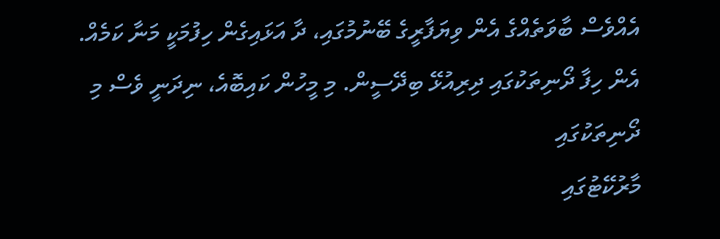އެއްވެސް ބާވަތެއްގެ އެން ވިޔަފާރީގެ ބޭނުމުގައި، ދާ އަޅައިގެން ހިފުމަކީ މަނާ ކަމެއް.
އެން ހިފާ ދޯނިތަކުގައި ދިރިއުޅޭ ބިދޭސީން. މި މީހުން ކައިބޮއެ، ނިދަނީ ވެސް މި ދޯނިތަކުގައި
މާރުކޭޓުގައި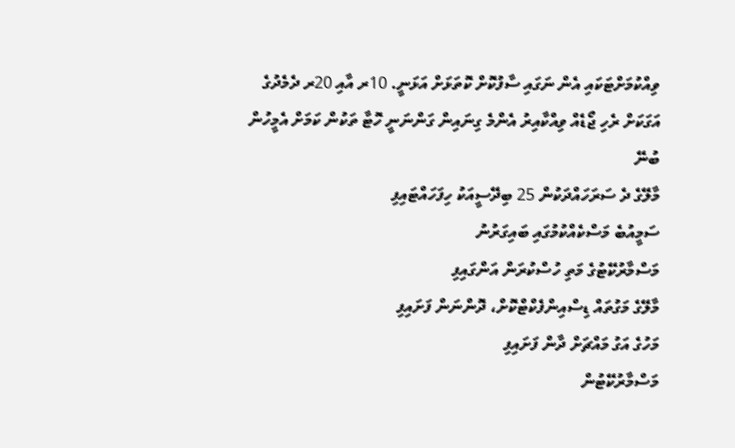ވިއްކުމަށްޓަކައި އެން ނަގައި ސާފުކޮށް ކޮތަޅަށް އަޅަނީ. 10ރ އާއި 20ރ ދެމެދުގެ އަގަކަށް ރެހި ޖޯޑެއް ވިއްކާއިރު އެންމެ ގިނައިން ގަންނަނީ ހޮޓާ ތަކުން ކަމަށް އެމީހުން ބުނޭ
މާލޭގެ ދެ ސަރަހައްދަކުން 25 ބިދޭސީއަކު ހިފަހައްޓައިފި
ސަމީއުބެ މަސްކެއްކުމުގައި ބައިގަރުނު
މަސްމާރުކޭޓުގެ މަތި ހުސްކުރަން އަންގައިފި
މާލޭގެ މަގުތައް ޑިސްއިންފެކްޓްކޮށް، ދޮންނަން ފަށައިފި
މަހުގެ އަގު މައްޗަށް ދާން ފަށައިފި
މަސްމާރުކޭޓުން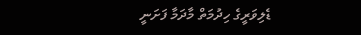ޑެލިވަރީގެ ހިދުމަތް މާދަމާ ފަށަނީ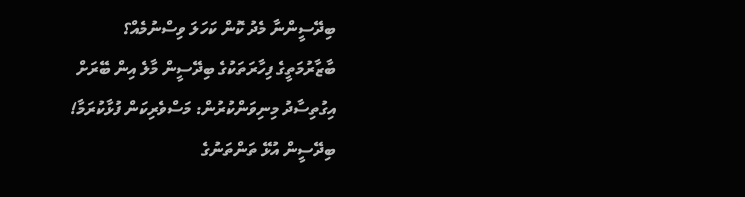ބިދޭސީންނާ މެދު ކޮން ކަހަލަ ވިސްނުމެއް؟
ބާޒާރުމަތީގެ ފިހާރަތަކުގެ ބިދޭސީން މާލެ އިން ބޭރަށް
އިގުތިސާދު މިނިވަންކުރުން: މަސްވެރިކަން ފުޅާކުރަމާ!
ބިދޭސީން އުޅޭ ތަންތަނުގެ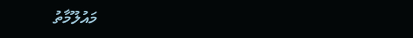މައުލޫމާތު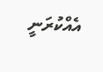އެއްކުރަނީ